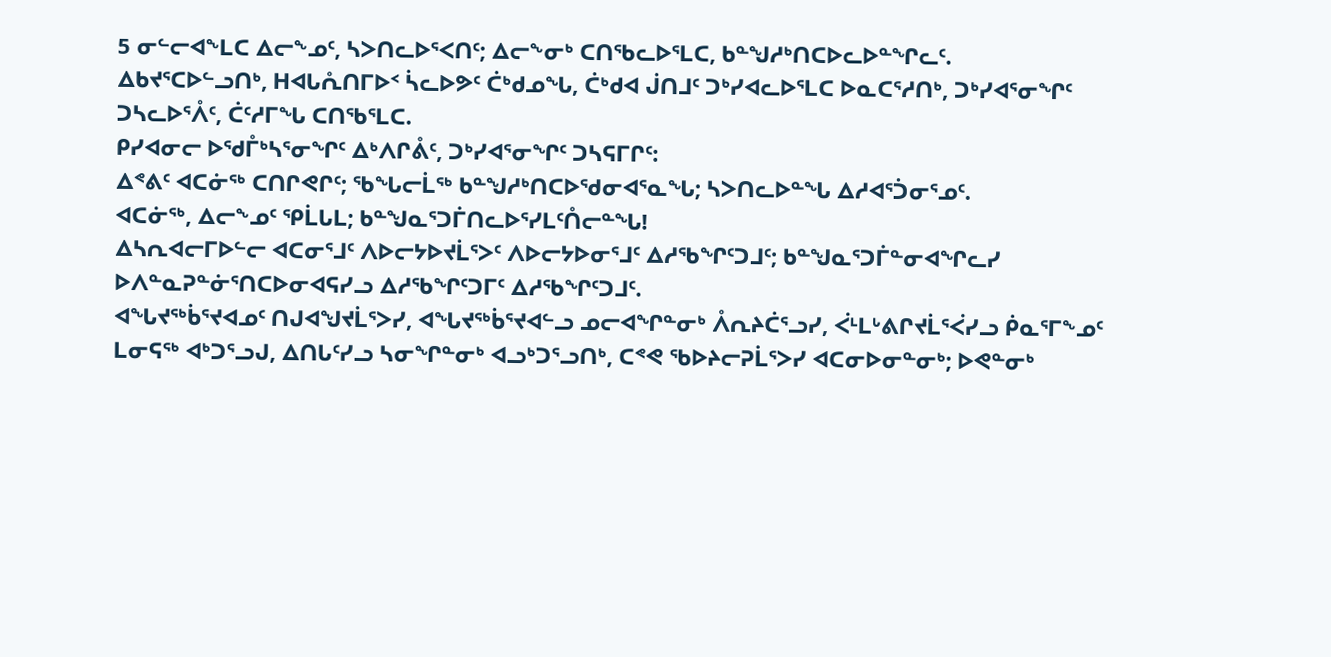5 ᓂᓪᓕᐊᖕᒪᑕ ᐃᓕᖕᓄᑦ, ᓴᐳᑎᓚᐅᕐᐸᑎᑦ; ᐃᓕᖕᓂᒃ ᑕᑎᖃᓚᐅᕐᒪᑕ, ᑲᓐᖑᓱᒃᑎᑕᐅᓚᐅᓐᖏᓚᑦ.
ᐃᑲᔪᕐᑕᐅᓪᓗᑎᒃ, ᕼᐊᒐᕅᑎᒥᐅᑉ ᓵᓚᐅᕗᑦ ᑖᒃᑯᓄᖓ, ᑖᒃᑯᐊ ᒎᑎᒧᑦ ᑐᒃᓯᐊᓚᐅᕐᒪᑕ ᐅᓇᑕᕐᓱᑎᒃ, ᑐᒃᓯᐊᕐᓂᖏᑦ ᑐᓴᓚᐅᕐᐰᑦ, ᑖᑦᓱᒥᖓ ᑕᑎᖃᕐᒪᑕ.
ᑭᓯᐊᓂᓕ ᐅᖁᒤᒃᓴᕐᓂᖏᑦ ᐃᒃᐱᒋᕔᑦ, ᑐᒃᓯᐊᕐᓂᖏᑦ ᑐᓴᕋᒥᒋᑦ:
ᐃᕝᕕᑦ ᐊᑕᓃᖅ ᑕᑎᒋᕙᒋᑦ; ᖃᖓᓕᒫᖅ ᑲᓐᖑᓱᒃᑎᑕᐅᖁᓂᐊᕐᓇᖓ; ᓴᐳᑎᓚᐅᓐᖓ ᐃᓱᐊᕐᑑᓂᕐᓄᑦ.
ᐊᑕᓃᖅ, ᐃᓕᖕᓄᑦ ᕿᒫᒐᒪ; ᑲᓐᖑᓇᕐᑐᒦᑎᓚᐅᕐᓯᒪᑦᑍᓕᓐᖓ!
ᐃᓴᕆᐊᓕᒥᐅᓪᓕ ᐊᑕᓂᕐᒧᑦ ᐱᐅᓕᔭᐅᔪᒫᕐᐳᑦ ᐱᐅᓕᔭᐅᓂᕐᒧᑦ ᐃᓱᖃᖏᑦᑐᒧᑦ; ᑲᓐᖑᓇᕐᑐᒦᓐᓂᐊᖏᓚᓯ ᐅᐱᓐᓇᕈᓐᓃᕐᑎᑕᐅᓂᐊᕋᓯᓗ ᐃᓱᖃᖏᑦᑐᒥᑦ ᐃᓱᖃᖏᑦᑐᒧᑦ.
ᐊᖓᔪᖅᑳᕐᔪᐊᓄᑦ ᑎᒍᐊᖑᔪᒫᕐᐳᓯ, ᐊᖓᔪᖅᑳᕐᔪᐊᓪᓗ ᓄᓕᐊᖏᓐᓂᒃ ᐰᕆᔨᑖᕐᓗᓯ, ᐹᒻᒪᒡᕕᒋᔪᒫᕐᐹᓯᓗ ᑮᓇᕐᒥᖕᓄᑦ ᒪᓂᕋᖅ ᐊᒃᑐᕐᓗᒍ, ᐃᑎᒐᑦᓯᓗ ᓴᓂᖏᓐᓂᒃ ᐊᓗᒃᑐᕐᓗᑎᒃ, ᑕᕝᕙ ᖃᐅᔨᓕᕈᒫᕐᐳᓯ ᐊᑕᓂᐅᓂᓐᓂᒃ; ᐅᕙᓐᓂᒃ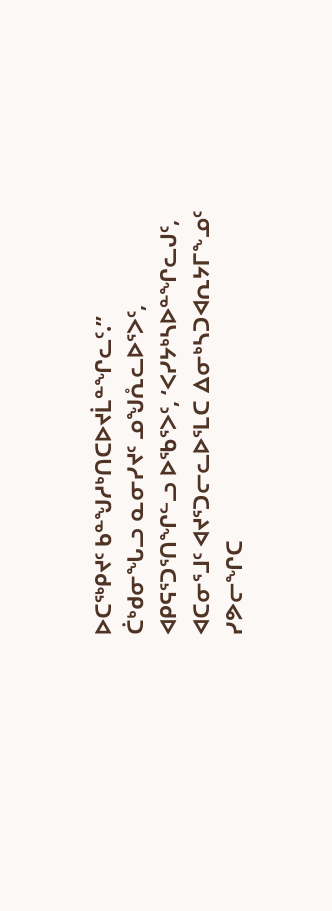ᐅᑕᖅᑭᔪᑦ ᑲᓐᖑᓱᒃᑎᑕᐅᔪᒫᓐᖏᓚᑦ.”
ᑖᒃᑯᓂᖓᓗ ᓇᓂᓯᔪᑦ ᓄᖑᕅᓚᐅᕐᐳᑦ, ᐊᑭᕋᕐᑐᕐᑎᖏᓪᓗ ᐅᖃᕐᐳᑦ, ‘ᐸᓯᔭᒃᓴᐅᓐᖏᓚᒍᑦ, ᐊᑕᓂᕐᒧᑦ ᐊᔪᕐᑐᓕᓚᐅᕐᒪᑕ ᐃᓂᒃᓴᑐᐊᕆᔭᒥᖕᓄᑦ ᓯᕗᓕᖏᑕ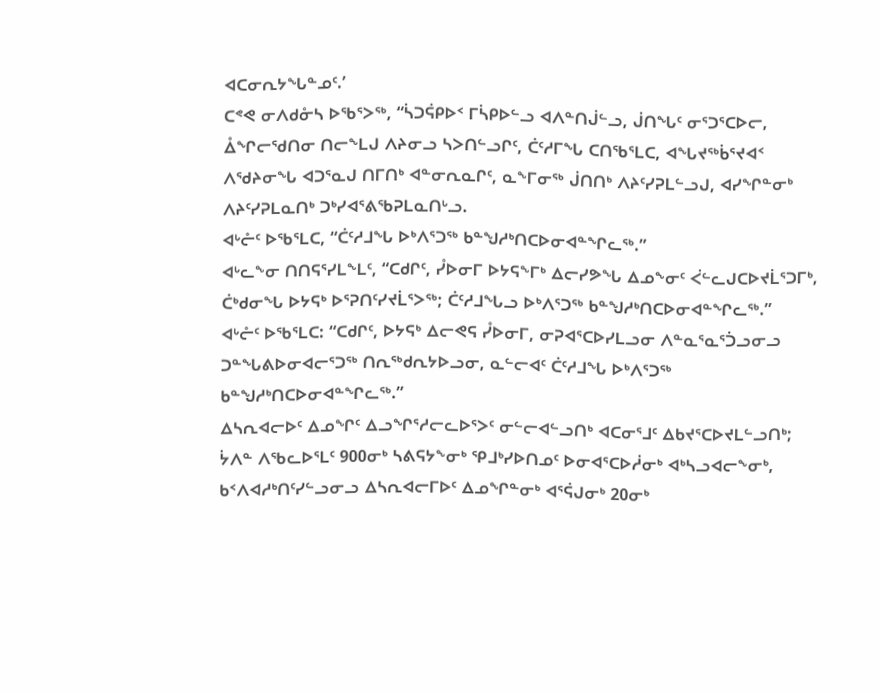ᐊᑕᓂᕆᔭᖓᓐᓄᑦ.’
ᑕᕝᕙ ᓂᐱᑯᓁᓴ ᐅᖃᕐᐳᖅ, “ᓵᑐᕌᑭᐅᑉ ᒥᓵᑭᐅᓪᓗ ᐊᐱᓐᑎᒎᓪᓗ, ᒎᑎᖓᑦ ᓂᕐᑐᕐᑕᐅᓕ, ᐂᖏᓕᖁᑎᓂ ᑎᓕᖕᒪᒍ ᐱᔨᓂᓗ ᓴᐳᑎᓪᓗᒋᑦ, ᑖᑦᓱᒥᖓ ᑕᑎᖃᕐᒪᑕ, ᐊᖓᔪᖅᑳᕐᔪᐊᑉ ᐱᖁᔨᓂᖓ ᐊᑐᕐᓇᒍ ᑎᒥᑎᒃ ᐊᓐᓂᕆᓇᒋᑦ, ᓇᖕᒥᓂᖅ ᒎᑎᑎᒃ ᐱᔨᑦᓯᕈᒪᓪᓗᒍ, ᐊᓯᖏᓐᓂᒃ ᐱᔨᑦᓯᕈᒪᓇᑎᒃ ᑐᒃᓯᐊᕐᕕᖃᕈᒪᓇᑎᒡᓗ.
ᐊᒡᓔᑦ ᐅᖃᕐᒪᑕ, “ᑖᑦᓱᒧᖓ ᐅᒃᐱᕐᑐᖅ ᑲᓐᖑᓱᒃᑎᑕᐅᓂᐊᓐᖏᓚᖅ.”
ᐊᒡᓚᖕᓂ ᑎᑎᕋᕐᓯᒪᖕᒪᑦ, “ᑕᑯᒋᑦ, ᓮᐅᓂᒥ ᐅᔭᕋᖕᒥᒃ ᐃᓕᓯᕗᖓ ᐃᓄᖕᓂᑦ ᐹᓪᓚᒍᑕᐅᔪᒫᕐᑐᒥᒃ, ᑖᒃᑯᓂᖓ ᐅᔭᕋᒃ ᐅᕐᕈᑎᑦᓯᔪᒫᕐᐳᖅ; ᑖᑦᓱᒧᖓᓗ ᐅᒃᐱᕐᑐᖅ ᑲᓐᖑᓱᒃᑎᑕᐅᓂᐊᓐᖏᓚᖅ.”
ᐊᒡᓔᑦ ᐅᖃᕐᒪᑕ: “ᑕᑯᒋᑦ, ᐅᔭᕋᒃ ᐃᓕᕙᕋ ᓮᐅᓂᒥ, ᓂᕈᐊᕐᑕᐅᓯᒪᓗᓂ ᐱᓐᓇᕐᓇᕐᑑᓗᓂᓗ ᑐᓐᖓᕕᐅᓂᐊᓕᕐᑐᖅ ᑎᕆᖅᑯᕆᔭᐅᓗᓂ, ᓇᓪᓕᐊᑦ ᑖᑦᓱᒧᖓ ᐅᒃᐱᕐᑐᖅ ᑲᓐᖑᓱᒃᑎᑕᐅᓂᐊᓐᖏᓚᖅ.”
ᐃᓴᕆᐊᓕᐅᑦ ᐃᓄᖏᑦ ᐃᓗᖏᕐᓱᓕᓚᐅᕐᐳᑦ ᓂᓪᓕᐊᓪᓗᑎᒃ ᐊᑕᓂᕐᒧᑦ ᐃᑲᔪᕐᑕᐅᔪᒪᓪᓗᑎᒃ; ᔮᐱᓐ ᐱᖃᓚᐅᕐᒪᑦ 900ᓂᒃ ᓴᕕᕋᔭᖕᓂᒃ ᕿᒧᒃᓯᐅᑎᓄᑦ ᐅᓂᐊᕐᑕᐅᓲᓂᒃ ᐊᒃᓴᓗᐊᓕᖕᓂᒃ, ᑲᑉᐱᐊᓱᒃᑎᑦᓯᓪᓗᓂᓗ ᐃᓴᕆᐊᓕᒥᐅᑦ ᐃᓄᖏᓐᓂᒃ ᐊᕐᕌᒍᓂᒃ 20ᓂᒃ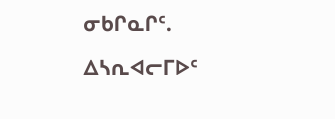ᓂᑲᒋᓇᒋᑦ.
ᐃᓴᕆᐊᓕᒥᐅᑦ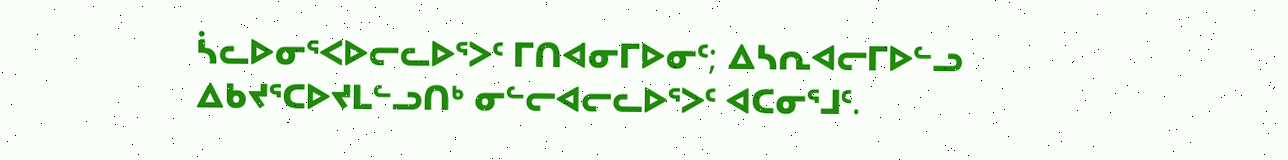ᓵᓚᐅᓂᕐᐸᐅᓕᓚᐅᕐᐳᑦ ᒥᑎᐊᓂᒥᐅᓂᑦ; ᐃᓴᕆᐊᓕᒥᐅᓪᓗ ᐃᑲᔪᕐᑕᐅᔪᒪᓪᓗᑎᒃ ᓂᓪᓕᐊᓕᓚᐅᕐᐳᑦ ᐊᑕᓂᕐᒧᑦ.